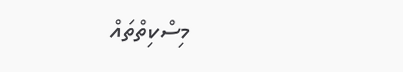މިސްކިތްތައް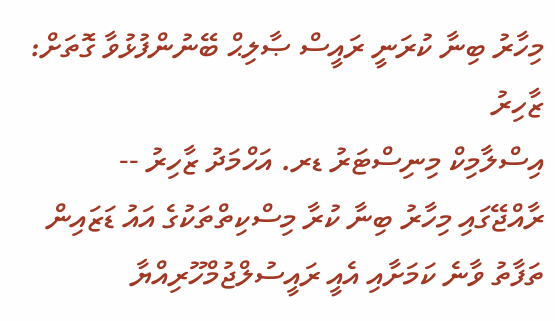މިހާރު ބިނާ ކުރަނީ ރައީސް ޞާލިޙް ބޭނުންފުޅުވާ ގޮތަށް: ޒާހިރު
އިސްލާމިކް މިނިސްޓަރު ޑރ. އަހްމަދު ޒާހިރު --
ރާއްޖޭގައި މިހާރު ބިނާ ކުރާ މިސްކިތްތަކުގެ އައު ޑަޒައިން ތަފާތު ވާނެ ކަމަށާއި އެއީ ރައީސުލްޖުމްހޫރިއްޔާ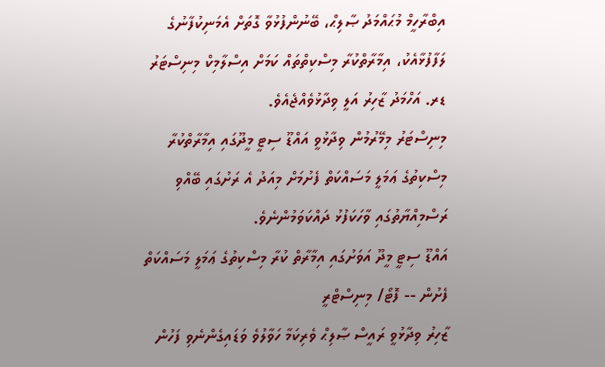އިބްރާހީމް މުޙައްމަދު ޞާލިޙް، ބޭނުންފުޅުވާ ގޮތަށް އެމަނިކުފާނުގެ ލަފާފުޅާއެކު، އިމާރާތްކުރާ މިސްކިތްތައް ކަމަށް އިސްލާމިކް މިނިސްޓަރު ޑރ. އަހްމަދު ޒާހިރު އަލީ ވިދާޅުވެއްޖެއެވެ.
މިނިސްޓަރު މިމޭރުމުން ވިދާޅުވީ އައްޑޫ ސިޓީ މީދޫގައި އިމާރާތްކުރާ މިސްކިތުގެ ޢަމަލީ މަސައްކަތް ފެށުމަށް މިއަދު އެ ރަށުގައި ބޭއްވި ރަސްމިއްޔާތުގައި ވާހަކަފުޅު ދައްކަވަމުންނެވެ.
އައްޑޫ ސިޓީ މީދޫ އަވަށުގައި އިމާރާތް ކުރާ މިސްކިތުގެ ޢަމަލީ މަސައްކަތް ފެށުން -- ފޮޓޯ/ މިނިސްޓްރީ
ޒާހިރު ވިދާޅުވީ ރައީސް ޞާލިޙް ވެރިކަމާ ހަވާލުވެ ވަޑައިގެންނެވި ފަހުން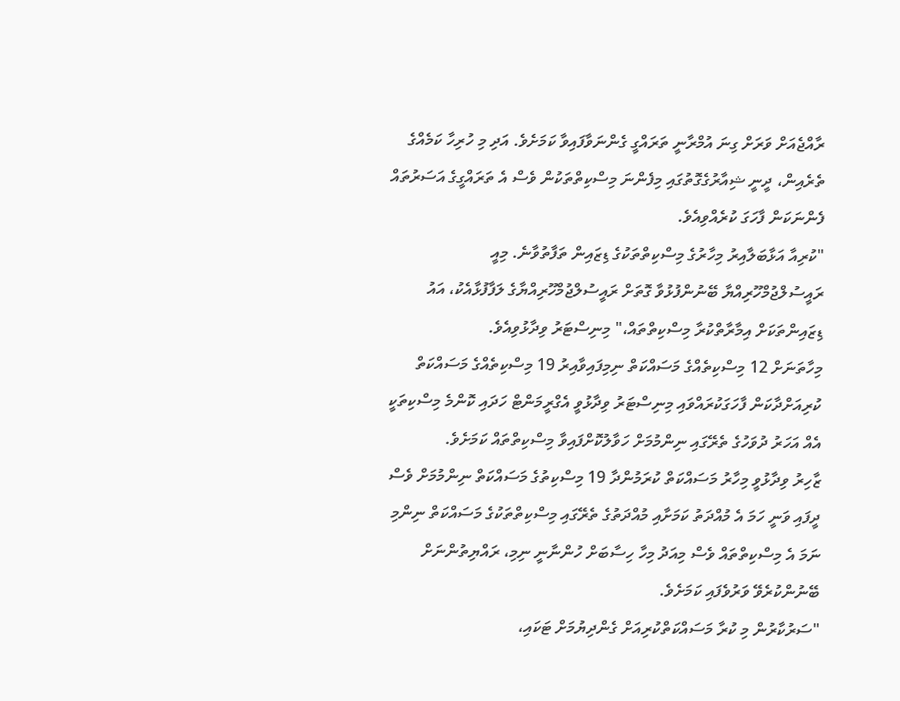ރާއްޖެއަށް ވަރަށް ގިނަ އުމްރާނީ ތަރައްގީ ގެންނަވާފައިވާ ކަމަށެވެ. އަދި މި ހުރިހާ ކަމެއްގެ ތެރެއިން، ދީނީ ޝިއާރުގެގޮތުގައި މިފެންނަ މިސްކިތްތަކުން ވެސް އެ ތަރައްގީގެ އަސަރުތައް ފެންނަކަން ފާހަގަ ކުރެއްވިއެވެ.
"ކުރިއާ އަޅާބަލާއިރު މިހާރުގެ މިސްކިތްތަކުގެ ޑިޒައިން ތަފާތުވާނެ. މިއީ ރައީސުލްޖުމްހޫރިއްޔާ ބޭނުންފުޅުވާ ގޮތަށް ރައީސުލްޖުމްހޫރިއްޔާގެ ލަފާފުޅާއެކު، އައު ޑިޒައިންތަކަށް އިމާރާތްކުރާ މިސްކިތްތައް،" މިނިސްޓަރު ވިދާޅުވިއެވެ.
މިހާތަނަށް 12 މިސްކިތެއްގެ މަސައްކަތް ނިމިފައިވާއިރު 19 މިސްކިތެއްގެ މަސައްކަތް ކުރިއަށްދާކަން ފާހަގަކުރައްވައި މިނިސްޓަރު ވިދާޅުވީ އެގްރީމަންޓް ހަދައި ކޮންމެ މިސްކިތަކީ އެއް އަހަރު ދުވަހުގެ ތެރޭގައި ނިންމުމަށް ހަވާލުކޮށްފައިވާ މިސްކިތްތައް ކަމަށެވެ.
ޒާހިރު ވިދާޅުވީ މިހާރު މަސައްކަތް ކުރަމުންދާ 19 މިސްކިތުގެ މަސައްކަތް ނިންމުމަށް ވެސް ދީފައި ވަނީ ހަމަ އެ މުއްދަތު ކަމަށާއި މުއްދަތުގެ ތެރޭގައި މިސްކިތްތަކުގެ މަސައްކަތް ނިންމި ނަމަ އެ މިސްކިތްތައް ވެސް މިއަދު މިހާ ހިސާބަށް ހުންނާނީ ނިމި، ރައްޔިތުންނަށް ބޭނުންކުރެވޭ ވަރުވެފައި ކަމަށެވެ.
"ސަރުކާރުން މި ކުރާ މަސައްކަތްކުރިއަށް ގެންދިޔުމަށް ޓަކައި،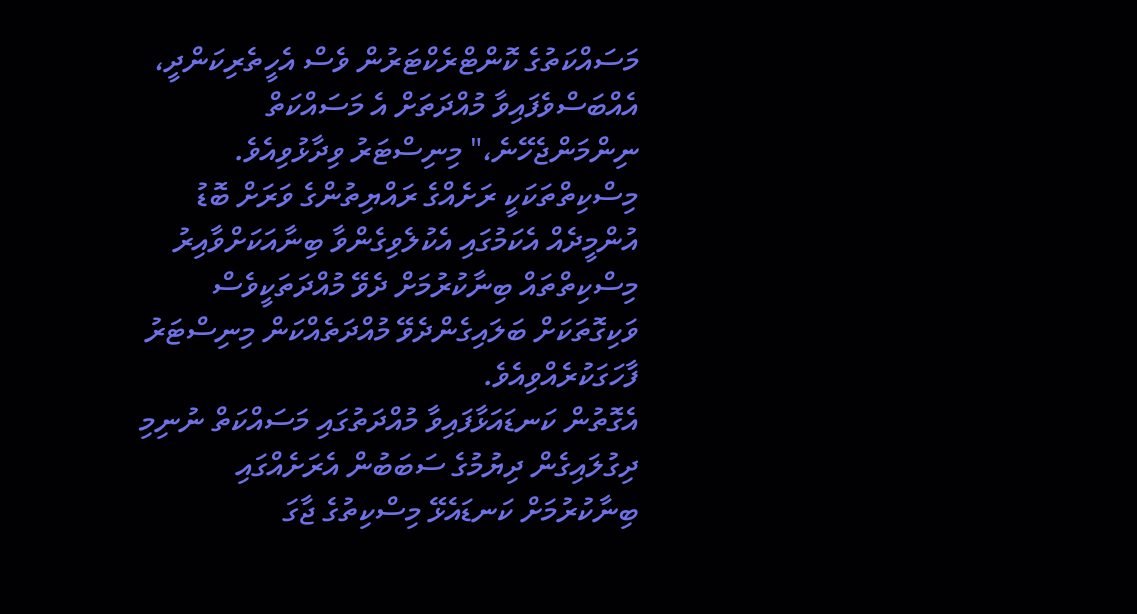މަސައްކަތުގެ ކޮންޓްރެކްޓަރުން ވެސް އެހީތެރިކަންދީ، އެއްބަސްވެފައިވާ މުއްދަތަށް އެ މަސައްކަތް ނިންމަންޖެހޭނެ،" މިނިސްޓަރު ވިދާޅުވިއެވެ.
މިސްކިތްތަކަކީ ރަށެއްގެ ރައްޔިތުންގެ ވަރަށް ބޮޑު އުންމީދެއް އެކަމުގައި އެކުލެވިގެންވާ ބިނާއަކަށްވާއިރު މިސްކިތްތައް ބިނާކުރުމަށް ދެވޭ މުއްދަތަކީވެސް ވަކިގޮތަކަށް ބަލައިގެންދެވޭ މުއްދަތެއްކަން މިނިސްޓަރު ފާހަގަކުރެއްވިއެވެ.
އެގޮތުން ކަނޑައަޅާފައިވާ މުއްދަތުގައި މަސައްކަތް ނުނިމި ދިގުލައިގެން ދިޔުމުގެ ސަބަބުން އެރަށެއްގައި ބިނާކުރުމަށް ކަނޑައެޅޭ މިސްކިތުގެ ޖާގަ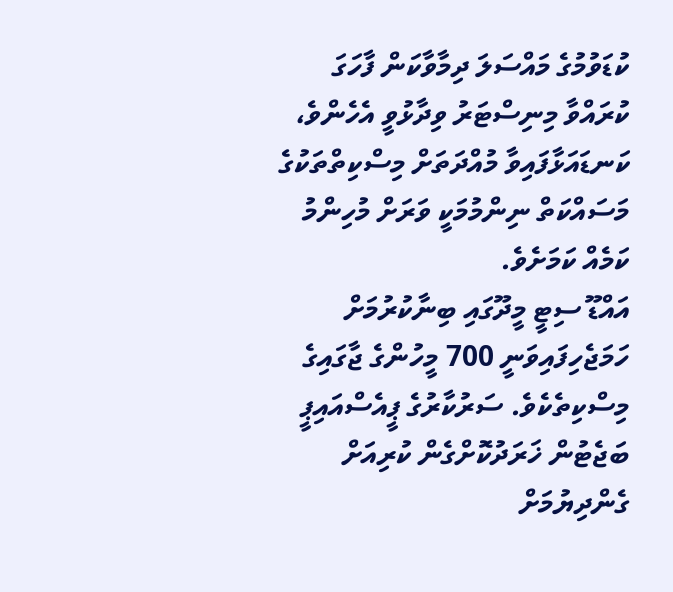ކުޑަވުމުގެ މައްސަލަ ދިމާވާކަން ފާހަގަ ކުރައްވާ މިނިސްޓަރު ވިދާޅުވީ އެހެންވެ، ކަނޑައަޅާފައިވާ މުއްދަތަށް މިސްކިތްތަކުގެ މަސައްކަތް ނިންމުމަކީ ވަރަށް މުހިންމު ކަމެއް ކަމަށެވެ.
އައްޑޫ ސިޓީ މީދޫގައި ބިނާކުރުމަށް ހަމަޖެހިފައިވަނީ 700 މީހުންގެ ޖާގައިގެ މިސްކިތެކެވެ. ސަރުކާރުގެ ޕީއެސްއައިޕީ ބަޖެޓުން ޚަރަދުކޮށްގެން ކުރިއަށް ގެންދިޔުމަށް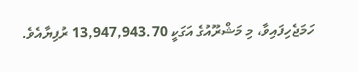ހަމަޖެހިފައިވާ، މި މަޝްރޫއުގެ އަގަކީ 13,947,943.70 ރުފިޔާއެވެ.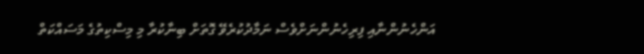އަންހެނުންނާއި ފިރިހެނުންނަށްވެސް ނަމާދުކުރެވޭ ގޮތަށް ބިނާކުރާ މި މިސްކިތުގެ މަސައްކަތް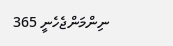ނިންމަންޖެހެނީ 365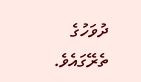ދުވަހުގެ ތެރޭގައެވެ.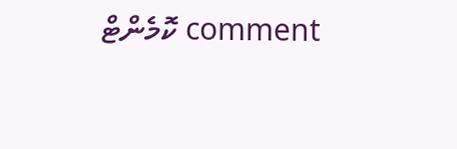comment ކޮމެންޓް